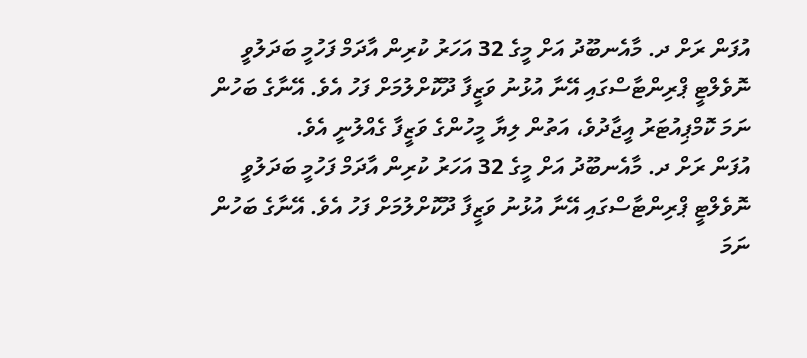އުފަން ރަށް ދ. މާއެނބޫދު އަށް މީގެ 32 އަހަރު ކުރިން އާދަމް ފަހުމީ ބަދަލުވީ ނޮވެލްޓީ ޕްރިންޓާސްގައި އޭނާ އުޅުނު ވަޒީފާ ދޫކޮށްލުމަށް ފަހު އެވެ. އޭނާގެ ބަހުން ނަމަ ކޮމްޕިއުޓަރު އީޖާދުވެ، އަތުން ލިޔާ މީހުންގެ ވަޒީފާ ގެއްލުނީ އެވެ.
އުފަން ރަށް ދ. މާއެނބޫދު އަށް މީގެ 32 އަހަރު ކުރިން އާދަމް ފަހުމީ ބަދަލުވީ ނޮވެލްޓީ ޕްރިންޓާސްގައި އޭނާ އުޅުނު ވަޒީފާ ދޫކޮށްލުމަށް ފަހު އެވެ. އޭނާގެ ބަހުން ނަމަ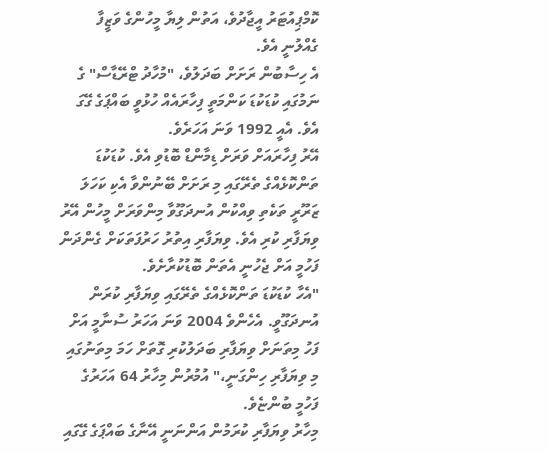ކޮމްޕިއުޓަރު އީޖާދުވެ، އަތުން ލިޔާ މީހުންގެ ވަޒީފާ ގެއްލުނީ އެވެ.
އެ ހިސާބުން ރަށަށް ބަދަލުވެ، "މުހާދު ޓްރޭޑާސް" ގެ ނަމުގައި ކުޑަކުޑަ ކަންމަތީ ފިހާރައެއް ހުޅުވީ ބައްޕަގެ ގޭގަ އެވެ. އެއީ 1992 ވަނަ އަހަރެވެ.
އޭރު ފިހާރައަށް ވަރަށް ޑިމާންޑް ބޮޑުވި އެވެ. ކުޑަކުޑަ ތަންކޮޅެއްގެ ތެރޭގައި މި ރަށަށް ބޭނުންވާ އެކި ކަހަލަ ޒަރޫރީ ތަކެތި ވިއްކުން އުނދަގޫވާ މިންވަރަށް މީހުން އޭރު ވިޔަފާރި ކުރި އެވެ. ވިޔަފާރި އިތުރު ހަރުފަތަކަށް ގެންދަން ފަހުމީ އަށް ޖެހުނީ އެތަން ބޮޑުކުރާށެވެ.
"އެހާ ކުޑަކުޑަ ތަންކޮޅެއްގެ ތެރޭގައި ވިޔަފާރި ކުރަން އުނދަގޫވީ. އެހެންވެ 2004 ވަނަ އަހަރު ސުނާމީ އަށް ފަހު މިތަނަށް ވިޔަފާރި ބަދަލުކުރި ގޮތަށް ހަމަ މިތަނުގައި މި ވިޔަފާރި ހިންގަނީ،" އުމުރުން މިހާރު 64 އަހަރުގެ ފަހުމީ ބުންޏެވެ.
މިހާރު ވިޔަފާރި ކުރަމުން އަންނަނީ އޭނާގެ ބައްޕަގެ ގޭގައި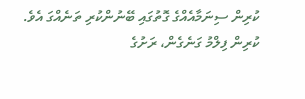ކުރިން ސިނަމާއެއްގެ ގޮތުގައި ބޭނުންކުރި ތަނެއްގަ އެވެ. ކުރިން ފިލްމު ގަނެގެން، ރަށުގެ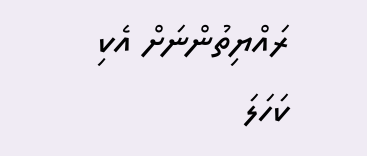ރައްޔިތުންނަށް އެކި ކަހަލަ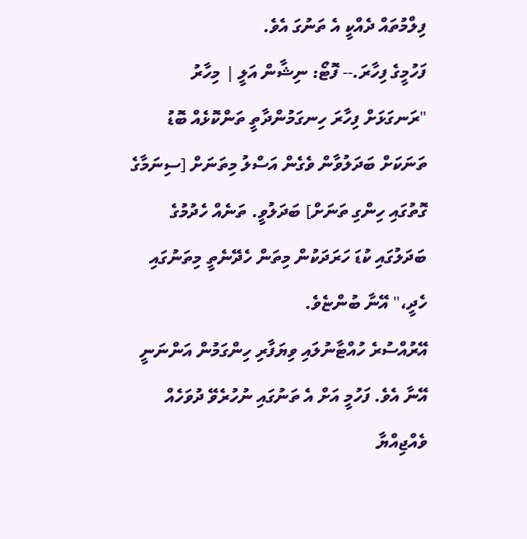ފިލްމުތައް ދެއްކީ އެ ތަނުގަ އެވެ.
ފަހުމީގެ ފިހާރަ.-- ފޮޓޯ: ނިޝާން އަލީ | މިހާރު
"ރަނގަޅަށް ފިހާރަ ހިނގަމުންދާތީ ތަންކޮޅެއް ބޮޑު ތަނަކަށް ބަދަލުވާން ވެގެން އަސްލު މިތަނަށް [ސިނަމާގެ ގޮތުގައި ހިންގި ތަނަށް] ބަދަލުވީ. ތަނެއް ހެދުމުގެ ބަދަލުގައި ކުޑަ ހަރަދަކުން މިތަން ހެދޭނެތީ މިތަނުގައި ހެދީ،" އޭނާ ބުންޏެވެ.
އޭރުއްސުރެ ހުއްޓާނުލައި ވިޔަފާރި ހިންގަމުން އަންނަނީ އޭނާ އެވެ. ފަހުމީ އަށް އެ ތަނުގައި ނުހުރެވޭ ދުވަހެއް ވެއްޖިއްޔާ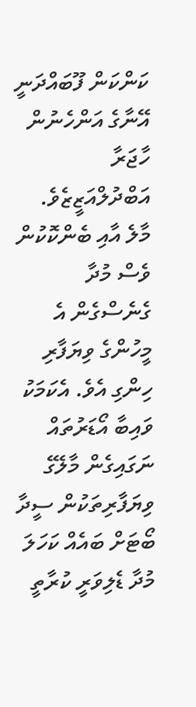ކަންކަން ފޫބައްދަނީ އޭނާގެ އަންހެނުން ހާޖަރާ އަބްދުލްއަޒީޒެވެ.
މާލެ އާއި ބެންކޮކުން ވެސް މުދާ ގެނެސްގެން އެ މީހުންގެ ވިޔަފާރި ހިންގި އެވެ. އެކަމަކު ވައިބާ އޯޑަރުތައް ނަގައިގެން މާލޭގެ ވިޔަފާރިތަކުން ސީދާ ބޯޓަށް ބައެއް ކަހަލަ މުދާ ޑެލިވަރީ ކުރާތީ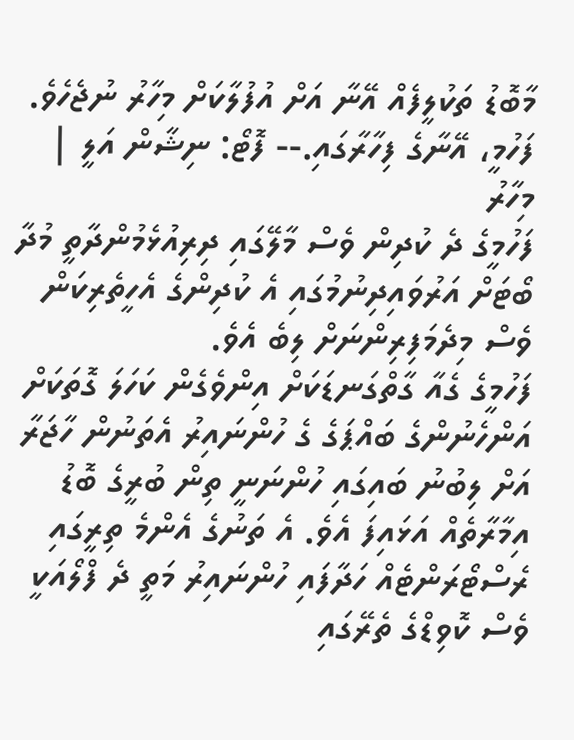މާބޮޑު ތަކުލީފެއް އޭނާ އަށް އުފުލާކަށް މިހާރު ނުޖެހެވެ.
ފަހުމީ، އޭނާގެ ފިހާރާގައި.-- ފޮޓޯ: ނިޝާން އަލީ | މިހާރު
ފަހުމީގެ ދެ ކުދިން ވެސް މާލޭގައި ދިރިއުޅެމުންދާތީ މުދާ ބޯޓަށް އަރުވައިދިނުމުގައި އެ ކުދިންގެ އެހީތެރިކަން ވެސް މިދެމަފިރިންނަށް ލިބެ އެވެ.
ފަހުމީގެ ގެއާ ގާތްގަނޑަކަށް އިންވެގެން ކަހަލަ ގޮތަކަށް އަންހެނުންގެ ބައްޕަގެ ގެ ހުންނައިރު އެތަނުން ހާޖަރާ އަށް ލިބުނު ބައިގައި ހުންނަނީ ތިން ބުރީގެ ބޮޑު އިމާރާތެއް އަޅައިފަ އެވެ. އެ ތަނުގެ އެންމެ ތިރީގައި ރެސްޓޯރަންޓެއް ހަދާފައި ހުންނައިރު މަތީ ދެ ފްލޯއަކީ ވެސް ކޮވިޑްގެ ތެރޭގައި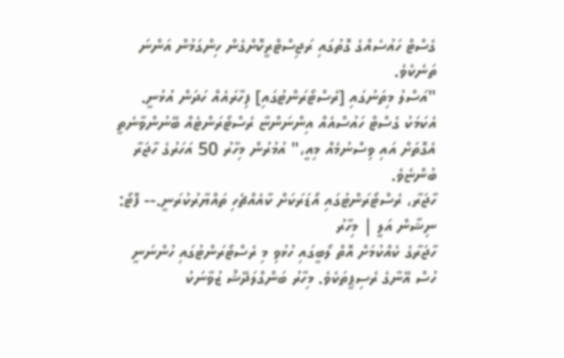ގެސްޓް ހައުސެއްގެ ގޮތުގައި ރަޖިސްޓްރީކޮށްގެން ހިންގަމުން އަންނަ ތަނެކެވެ.
"އަސްލު މިތަނުގައި [ރެސްޓޯރަންޓުގައި] ފިހާރައެއް ހަދަން އުޅުނީ. އެކަމަކު ގެސްޓް ހައުސްއެއް އިންނަންޏާ ރެސްޓޯރަންޓެއް ބޭނުންވާނެތީ އެގޮތަށް އައި ވިސްނުމެއް މިއީ،" އުމުރުން މިހާރު 50 އަހަރުގެ ހާޖަރާ ބުންޏެވެ.
ހާޖަރާ، ރެސްޓޯރަންޓުގައި އޯޑަރަކަށް ކާއެއްޗެހި ތައްޔާރުކުރަނީ.-- ފޮޓޯ: ނިޝާން އަލީ | މިހާރު
ހާޖަރާގެ ކެއްކުމަށް އޮތް ލޯބީގައި ހުޅުވި މި ރެސްޓޯރަންޓުގައި ހުންނަނީ ހުސް އޭނާގެ ރެސިޕީތަކެވެ. މިހާރު ބަންގްލަދޭޝް ޒުވާނަކު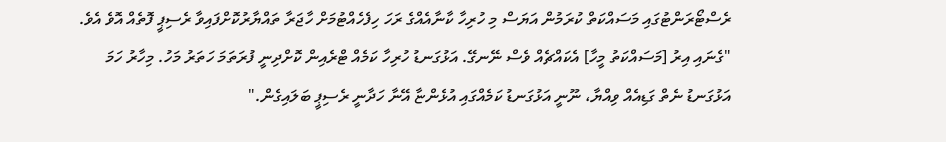ރެސްޓޯރަންޓުގައި މަސައްކަތް ކުރަމުން އަޔަސް މި ހުރިހާ ކާނާއެއްގެ ރަހަ ހިފެހެއްޓުމަށް ހާޖަރާ ތައްޔާރުކޮށްފައިވާ ރެސިޕީ ފޮތެއް އޮވެ އެވެ.
"ގެނައި އިރު [މަސައްކަތު މީހާ] އެކައްޗެއް ވެސް ނޭނގޭ. އަޅުގަނޑު ހުރިހާ ކަމެއް ޓްރެއިން ކޮށްދިނީ ފުރަތަމަ ހަތަރު މަހު. މިހާރު ހަމަ އަޅުގަނޑު ނެތް ގަޑިއެއް ވިއްޔާ، ނޫނީ އަޅުގަނޑު ކަމެއްގައި އުޅެންޏާ އޭނާ ހަދާނީ ރެސިޕީ ބަލައިގެން."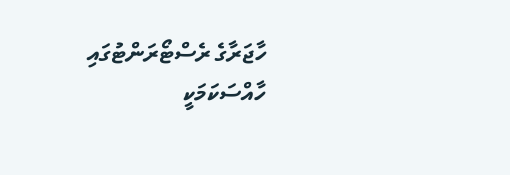ހާޖަރާގެ ރެސްޓޯރަންޓުގައި ހާއްސަކަމަކީ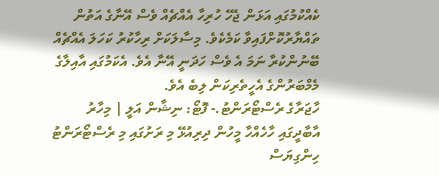ކެއްކުމުގައި އަޅަން ޖެހޭ ހުރިހާ އެއްޗެއް ވެސް އޭނާގެ އަތުން ތައްޔާރުކޮށްފައިވާ ކަމެކެވެ. މިސާލަކަށް ރިހާކުރު ކަހަލަ އެއްޗެއް ބޭނުންކުރާ ނަމަ އެ ވެސް ހަދަނީ އޭނާ އެވެ. އެކަމުގައި އާއިލާގެ މެމްބަރުންގެ އެހީތެރިކަން ލިބެ އެވެ.
ހާޖަރާގެ ރެސްޓޯރަންޓު.- ފޮޓޯ: ނިޝާން އަލީ | މިހާރު
އާބާދީގައި ހާހެއްހާ މީހުން ދިރިއުޅޭ މި ރަށުގައި މި ރެސްޓޯރަންޓު ހިންގިޔަސް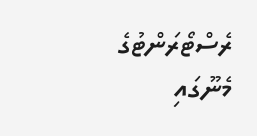ރެސްޓޯރަންޓުގެ މެނޫގައި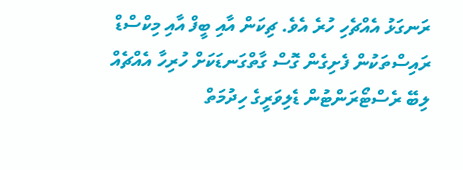ރަނގަޅު އެއްޗެހި ހުރެ އެވެ. ޗިކަން އާއި ބީފް އާއި މިކްސްޑް ރައިސްތަކުން ފެށިގެން ގޮސް ގާތްގަނޑަކަށް ހުރިހާ އެއްޗެއް ލިބޭ ރެސްޓޯރަންޓުން ޑެލިވަރީގެ ހިދުމަތް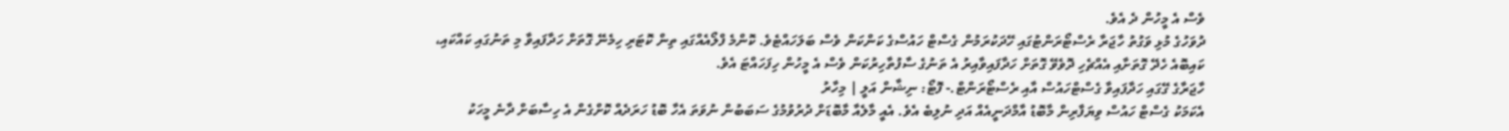ވެސް އެ މީހުން ދެ އެވެ.
ދުވަހުގެ މުޅި ވަގުތު ހާޖަރާ ރެސްޓޯރަންޓުގައި ހޭދަކުރަމުން ގެސްޓް ހައުސްގެ ކަންކަން ވެސް ބަލަހައްޓެވެ. ކޮންމެ ފްލޯއެއްގައި ތިން ކޮޓަރި ހިމެނޭ ގޮތަށް ހަދާފައިވާ މި ތަނުގައި ކައްކައި، ކައިބޮއެ ހެދޭ ގޮތަށާއި އެއްޗެހި ދޮވެވޭ ގޮތަށް ހަދާފައިވާއިރު އެ ތަނުގެ ސާފުތާހިރުކަން ވެސް އެ މީހުން ހިފަހައްޓަ އެވެ.
ހާޖަރާގެ ގޭގައި ހަދާފައިވާ ގެސްޓްހައުސް އާއި ރެސްޓޯރަންޓް.- ފޮޓޯ: ނިޝާން އަލީ | މިހާރު
އެކަމަކު ގެސްޓް ހައުސް ވިޔަފާރިން މާބޮޑު އާމްދަނީއެއް އަދި ނުލިބެ އެވެ. އެއީ މާލެއާ މާބޮޑަށް ދުރުވުމުގެ ސަބަބުން ނުވަތަ އެހާ ބޮޑު ހަރަދެއް ކޮށްގެން އެ ހިސާބަށް ދާނެ މީހަކު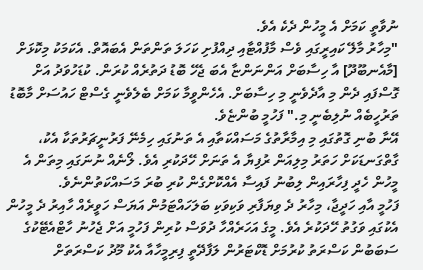ނުވާތީ ކަމަށް އެ މީހުން ދެކެ އެވެ.
"މިހާރު މާލޭ ކައިރީގައި ވެސް މާފުއްޓާއި ދިއްފުށި ކަހަލަ ތަންތަން އެބައޮތް. އެކަމަކު މިކޮޅަށް [މާއެނބޫދޫ] އާ ހިސާބަށް އަންނަންޏާ އެބަ ޖެހޭ ބޮޑު ދަތުރެއް ކުރަން. ކުޑަހުވަދު އަށް ގޮސްފައި ދެން މި އާދެވެނީ މި ހިސާބަށް. އެހެންވީމާ ކަމަށް ބެލެވެނީ ގެސްޓް ހައުސަށް މާބޮޑު ތަރުހީބެއް ނުލިބެނީ މި." ފަހުމީ ބުންޏެވެ.
އޭނާ ބުނި ގޮތުގައި މި އިމާރާތުގެ މަސައްކަތާއި އެ ތަނުގައި ހިމެނޭ ފަރުނީޗަރުތަކާ އެކު، ގާތްގަނޑަކަށް ހަތަރު މިލިއަން ރުފިޔާ އެ ތަނަށް ހޭދަކުރި އެވެ. ލޯނެއް ނުނަގައި މިތަން އެ މީހުން ހެދީ ފިހާރައިން ލިބުނު ފައިސާ އެއްކޮށްގެން ކުރި ބުރަ މަސައްކަތުންނެވެ.
ފަހުމީ އާއި ހަދީޖާ، މިހާރު ދެ ވިޔަފާރި ވަކިވަކި ބަލަހައްޓަމުން އަޔަސް ހަވީރެއް ހާއިރު ދެ މީހުން އެކުގައި ވަގުތު ހޭދަކުރެ އެވެ. މީގެ އަހަރެއްހާ ދުވަސް ކުރިން ފަހުމީ އަށް ޖެހުނު ހާޓްއެޓޭކުގެ ސަބަބުން ކަސްރަތު ކުރުމަށް ޑޮކްޓަރުން ލަފާދޭތީ ފިރިމީހާއާ އެކު މޫދު ކަސްރަތަށް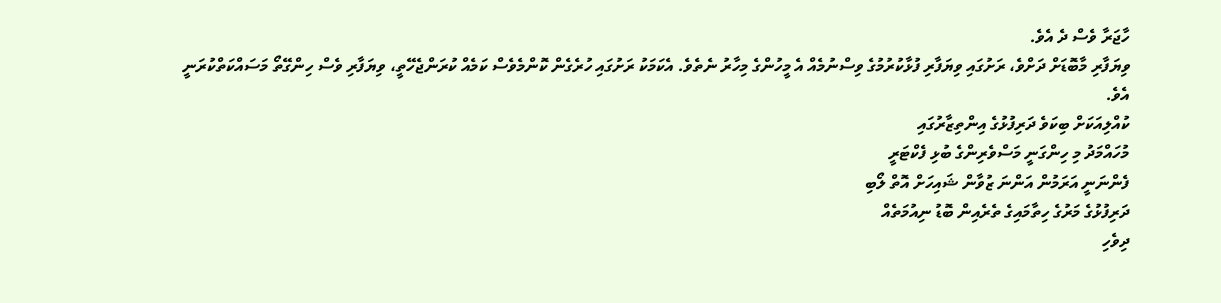ހާޖަރާ ވެސް ދެ އެވެ.
ވިޔަފާރި މާބޮޑަށް ދަށްވެ، ރަށުގައި ވިޔަފާރި ފުޅާކުރުމުގެ ވިސްނުމެއް އެ މީހުންގެ މިހާރު ނެތެވެ. އެކަމަކު ރަށުގައި ހުރެގެން ކޮންމެވެސް ކަމެއް ކުރަންޖެހޭތީ، ވިޔަފާރި ވެސް ހިންގޭތޯ މަސައްކަތްކުރަނީ އެވެ.
ކުއްލިއަކަށް ބިކަވެ ދަރިފުޅުގެ އިންތިޒާރުގައި
މުހައްމަދު މި ހިންގަނީ މަސްވެރިންގެ ބުޅި ފެކްޓަރީ
ފެންނަނީ އަރަމުން އަންނަ ޒުވާން ޝައިހަށް އޮތް ލޯބި
ދަރިފުޅުގެ މަރުގެ ހިތާމައިގެ ތެރެއިން ބޮޑު ނިއުމަތެއް
ދިވެހި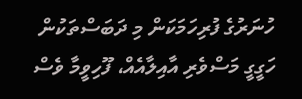ހުނަރުގެ ފުރިހަމަކަން މި ދަބަސްތަކުން
ހަގީގީ މަސްވެރި އާއިލާއެއް، ފޫހިވީމާ ވެސް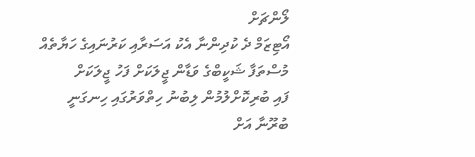ލޯންޗަށް
އޯޓިޒަމް ދެ ކުދިންނާ އެކު އަސަރާއި ކަރުނައިގެ ހަޔާތެއް
މުސްތަފާ ޝަކީބްގެ ވަޑާން ޖީލަކަށް ފަހު ޖީލަކަށް
ފައި ބުރިކޮށްލުމުން ލިބުނު ހިތްވަރުގައި ހިނގަނީ
ބުރޫނާ އަށް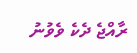ރާއްޖެ ދެކެ ވެވުނު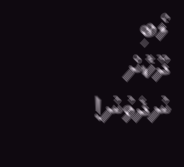ލޯބި ދޫކޮށް ނުދެވުނު!